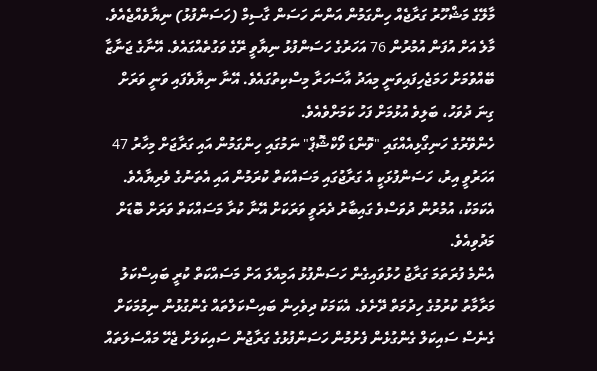މާލޭގެ މަޝްހޫރު ގަރާޖެއް ހިންގަމުން އަންނަ ހަސަން ގާސިމް (ހަސަންފުޅު) ނިޔާވެއްޖެއެވެ.
މާލެ އަށް އުފަން އުމުރުން 76 އަހަރުގެ ހަސަންފުޅު ނިޔާވީ ރޭގެ ވަގުތެއްގައެވެ. އޭނާގެ ޖަނާޒާ ބޭއްވުމަށް ހަމަޖެހިފައިވަނީ މިއަދު އާސަހަރާ މިސްކިތުގައެވެ. އޭނާ ނިޔާވެފައި ވަނީ ވަރަށް ގިނަ ދުވަހު، ބަލިވެ އުޅުމަށް ފަހު ކަމަށްވެއެވެ.
ހެންވޭރުގެ ހަނިގޯޅިއެއްގައި "ވޮންޑަ ވޯކްޝޮޕް" ނަމުގައި ހިންގަމުން އައި ގަރާޖަށް މިހާރު 47 އަހަރުވީ އިރު، ހަސަންފުޅަކީ އެ ގަރާޖުގައި މަސައްކަތް ކުރަމުން އައި އެތަނުގެ ވެރިޔާއެވެ. އެކަމަކު، އުމުރުން ދުވަސްވެ ގައިބާރު ދެރަވީ ވަރަކަށް އޭނާ ކުރާ މަސައްކަތް ވަރަށް ބޮޑަށް މަދުވިއެވެ.
އެންމެ ފުރަތަމަ ގަރާޖު ހުޅުވައިގެން ހަސަންފުޅު އަމިއްލަ އަށް މަސައްކަތް ކުރީ ބައިސްކަލު މަރާމާތު ކުރުމުގެ ހިދުމަތް ދޭށެވެ. އެކަމަކު ދިވެހިން ބައިސްކަލްތައް ގެންގުޅުން ނިމުމަކަށް ގެނެސް ސައިކަލް ގެންގުޅެން ފެށުމުން ހަސަންފުޅުގެ ގަރާޖުން ސައިކަލަށް ޖެހޭ މައްސަލަތައް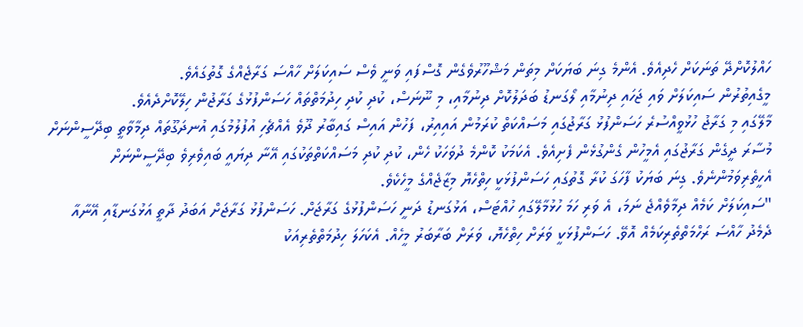ހައްލުކޮށްދޭ ތަނަކަށް ހެދިއެވެ. އެންމެ ގިނަ ބަޔަކަށް މިތަން މަޝްހޫރުވެގެން ގޮސްފައި ވަނީ ވެސް ސައިކަލަށް ހާއްސަ ގަރާޖެއްގެ ގޮތުގައެވެ.
މީގެއިތުރުން ސައިކަލަށް ވައި ޖަހައި ދިނުމާއި ލޯގަނޑު ބަދަލުކޮށް ދިނުމާއި، މި ނޫނަސް، ކުދި ކުދި ހިދުމަތްތައް ހަސަންފުޅުގެ ގަރާޖުން ހިލޭކޮށްދެއެވެ.
މާލޭގައި މި ގަރާޖު ހުޅުވީއްސުރެ ހަސަންފުޅު ގަރާޖުގައި މަސައްކަތް ކުރަމުން އައިއިރު، ފަހުން އައިސް ގައިބާރު ދޫވެ އެއްޗެހި އުފުލުމުގައި އުނދަގޫތައް ދިމާވާތީ ބިދޭސީންނަށް މުސާރަ ދީގެން ގަރާޖުގައި އެމީހުން ގެންގުޅެން ފެށިއެވެ. އެކަމަކު ކޮންމެ ދުވަހަކު ހެން، ކުދި ކުދި މަސައްކަތްތަކުގައި އޭނާ ދިޔައީ ބައިވެރިވެ ބިދޭސީންނަށް އެހީތެރިވަމުންނެވެ. ގިނަ ބަޔަކު ފާހަގަ ކުރާ ގޮތުގައި ހަސަންފުޅަކީ ހިތްހެޔޮ މިޒާޖެއްގެ މީހެކެވެ.
"ސައިކަލަށް ކަމެއް ދިމާވެއްޖެ ނަމަ، އެ ވަރި ހަމަ ހުޅުމާލޭގައި ހުއްޓަސް، އަޅުގަނޑު ދަނީ ހަސަންފުޅުގެ ގަރާޖަށް. ހަސަންފުޅު ގަރާޖަށް އަބަދު ދާތީ އަޅުގަނޑާއި އޭނާއާ ދެމެދު ހާއްސަ ރަހްމަތްތެރިކަމެއް އޮވޭ. ހަސަންފުޅަކީ ވަރަށް ހިތްހެޔޮ، ވަރަށް ބަރާބަރު މީހެއް. އެކަހަލަ ހިދުމަތްތެރިއަކު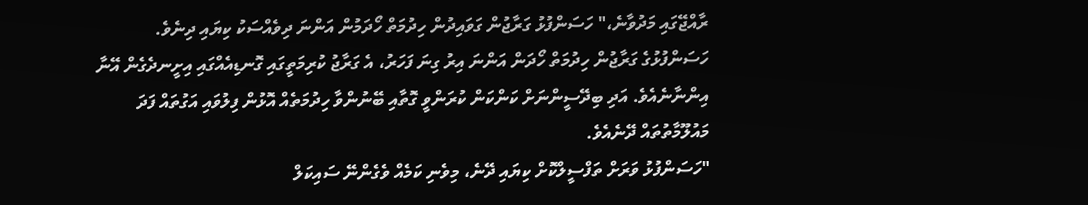ރާއްޖޭގައި މަދުވާނެ،" ހަސަންފުޅު ގަރާޖުން ގަވައިދުން ހިދުމަތް ހޯދަމުން އަންނަ ދިވެއްސަކު ކިޔައި ދިނެވެ.
ހަސަންފުޅުގެ ގަރާޖުން ހިދުމަތް ހޯދަން އަންނަ އިރު ގިނަ ފަހަރު، އެ ގަރާޖު ކުރިމަތީގައި ގޮނޑިއެއްގައި އިށީނދެގެން އޭނާ އިންނާނެއެވެ. އަދި ބިދޭސީންނަށް ކަންކަން ކުރަންވީ ގޮތާއި ބޭނުންވާ ހިދުމަތެއް އޮޅުން ފިލުވައި އަގުތައް ފަދަ މައުލޫމާތުތައް ދޭނެއެވެ.
"ހަސަންފުޅު ވަރަށް ތަފްސީލްކޮށް ކިޔައި ދޭނެ، މިވެނި ކަމެއް ވެގެންނޭ ސައިކަލް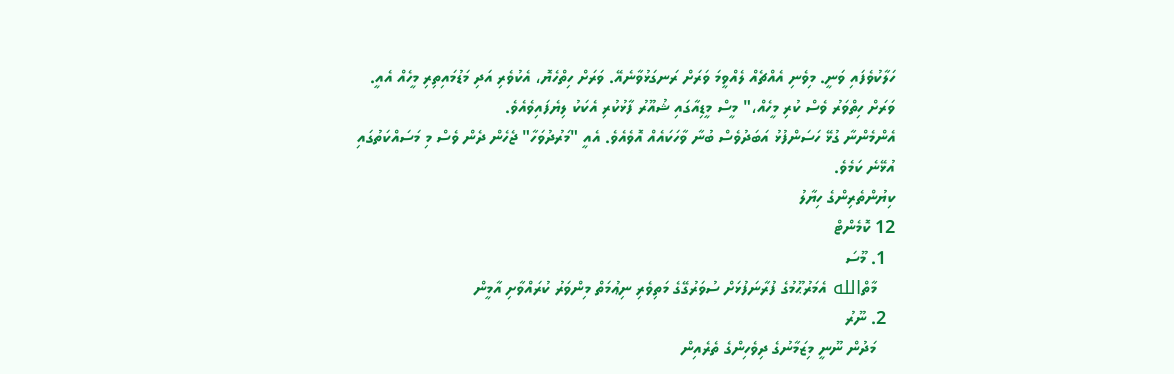ހަލާކުވެފައި ވަނީ. މިވެނި އެއްޗެއް ލެއްވީމަ ވަރަށް ރަނގަޅުވާނެއޭ. ވަރަށް ހިތްހެޔޮ، އެކުވެރި އަދި މަޑުމައިތިރި މީހެއް އެއީ. ވަރަށް ހިތްވަރު ވެސް ކުރި މީހެއް،" މީސް މީޑިއާގައި ޝުއޫރު ފާޅުކުރި އެކަކު ލިޔެފައިވެއެވެ.
އެންމެންނާ ގުޅޭ ހަސަންފުޅު އަބަދުވެސް ބުނާ ވާހަކައެއް އޮވެއެވެ. އެއީ "މަރުދުވަހާ" ޖެހެން ދެން ވެސް މި މަސައްކަތުގައި އުޅޭނެ ކަމެވެ.
ކިޔުންތެރިންގެ ހިޔާލު
12 ކޮމެންޓް
  1. މޫސަ
    މާތްالله އެމަރުޙޫމުގެ ފުރާނަފުޅަށް ސުވަރުގޭގެ މަތިވެރި ނިޢުމަތް މިންވަރު ކުރައްވާށި އާމީން
  2. ނޫރު
    މަދުން ނޫނީ މިޒަމާނުގެ ދިވެހިންގެ ތެރެއިން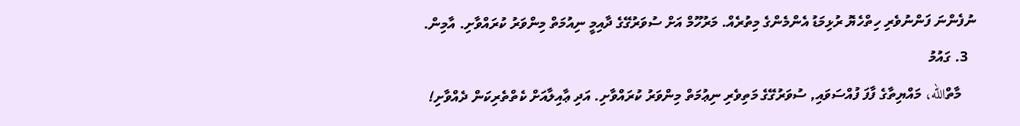ނުފެންނަ ފަންނުވެރި ހިތްހެޔޮ ރުޅިމަޑު އެންމެންގެ މިތުރެއް. މަރުހޫމް އަށް ސުވަރުގޭގެ ދާއިމީ ނިއުމަތް މިންވަރު ކުރައްވާށި. އާމިން.
  3. ގައުމު
    މާތްالله، މައްޔިތާގެ ފާފަ ފުއްސަވައި, ސުވަރުގޭގެ މަތިވެރި ނިޢުމަތް މިންވަރު ކުރައްވާށި. އަދި ޢާއިލާއަށް ކެތްތެރިކަން ދެއްވާށި!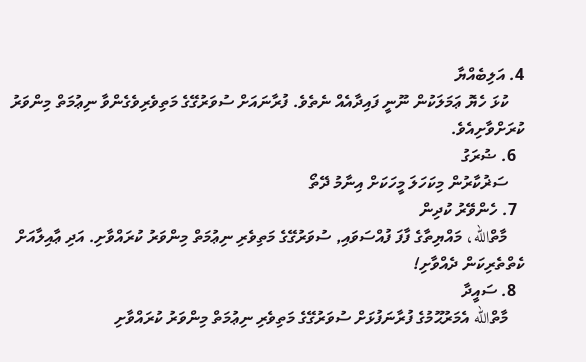4. އަލިބެއްޔާ
    ކުޅަ ހެޔޮ ޢަމަލަކުން ނޫނީ ފައިދާއެއް ނެތެވެ. ފުރާނައަށް ސުވަރުގޭގެ މަތިވެރިވެގެންވާ ނިޢުމަތް މިންވަރު ކުރަށްވާށިއެވެ.
  6. ޟުރަގު
    ސަޜުކާރުން މިކަހަލަ މީހަކަށް އިނާމު ދޭތޯ
  7. ހެންވޭރު ކުދިން
    މާތްالله، މައްޔިތާގެ ފާފަ ފުއްސަވައި, ސުވަރުގޭގެ މަތިވެރި ނިޢުމަތް މިންވަރު ކުރައްވާށި. އަދި ޢާއިލާއަށް ކެތްތެރިކަން ދެއްވާށި!
  8. ސައީދާ
    މާތްالله އެމަރުޙޫމުގެ ފުރާނަފުޅަށް ސުވަރުގޭގެ މަތިވެރި ނިޢުމަތް މިންވަރު ކުރައްވާށި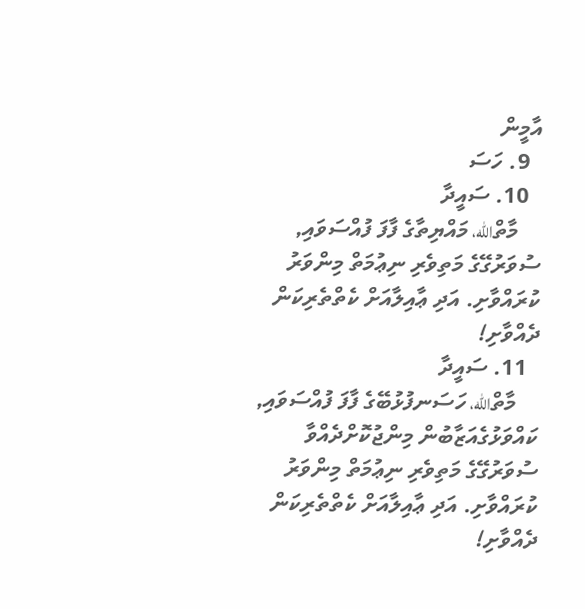އާމީން
  9. ހަސަ
  10. ސައީދާ
    މާތްالله، މައްޔިތާގެ ފާފަ ފުއްސަވައި, ސުވަރުގޭގެ މަތިވެރި ނިޢުމަތް މިންވަރު ކުރައްވާށި. އަދި ޢާއިލާއަށް ކެތްތެރިކަން ދެއްވާށި!
  11. ސައީދާ
    މާތްالله، ހަސަނފުޅުބޭގެ ފާފަ ފުއްސަވައި, ކައްވަޅުގެއަޒާބުން މިންޖުކޮށްދެއްވާ ސުވަރުގޭގެ މަތިވެރި ނިޢުމަތް މިންވަރު ކުރައްވާށި. އަދި ޢާއިލާއަށް ކެތްތެރިކަން ދެއްވާށި!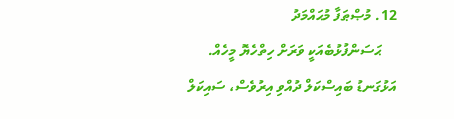12. މުޞްޠަފާ މުޙައްމަދު
    ޙަސަންފުޅުބެއަކީ ވަރަށް ހިތްހެޔޮ މީހެއް. އަޅުގަނޑު ބައިސްކަލް ދުއްވި އިރުވެސް، ސައިކަލް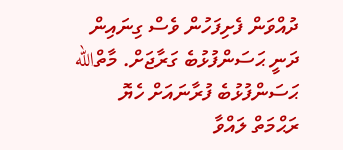ދުއްވަން ފެށިފަހުން ވެސް ގިނައިން ދަނީ ޙަސަންފުޅުބެ ގަރާޖަށް. މާތްالله ޙަސަންފުޅުބެ ފުރާނައަށް ހެޔޮ ރަޙްމަތް ލައްވާ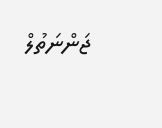ޖަންނަތުލް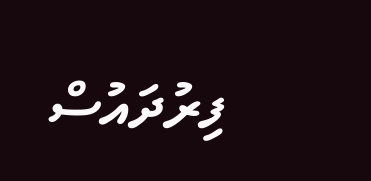ފިރުދައުސް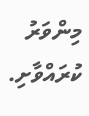މިންވަރު ކުރައްވާށި.